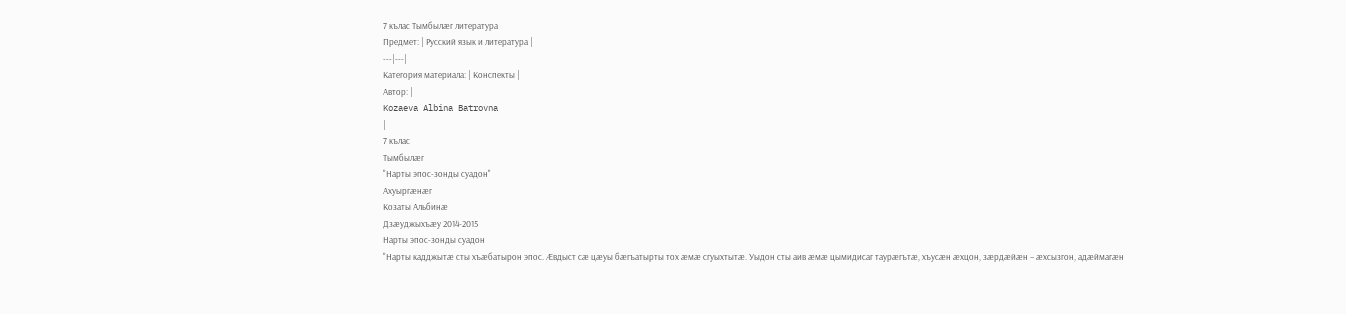7 кълас Тымбылæг литература
Предмет: | Русский язык и литература |
---|---|
Категория материала: | Конспекты |
Автор: |
Kozaeva Albina Batrovna
|
7 кълас
Тымбылæг
"Нарты эпос-зонды суадон"
Ахуыргæнæг
Козаты Альбинæ
Дзæуджыхъæу 2014-2015
Нарты эпос-зонды суадон
"Нарты кадджытæ сты хъæбатырон эпос. Æвдыст сæ цæуы бæгъатырты тох æмæ сгуыхтытæ. Уыдон сты аив æмæ цымидисаг таурæгътæ, хъусæн æхцон, зæрдæйæн – æхсызгон, адæймагæн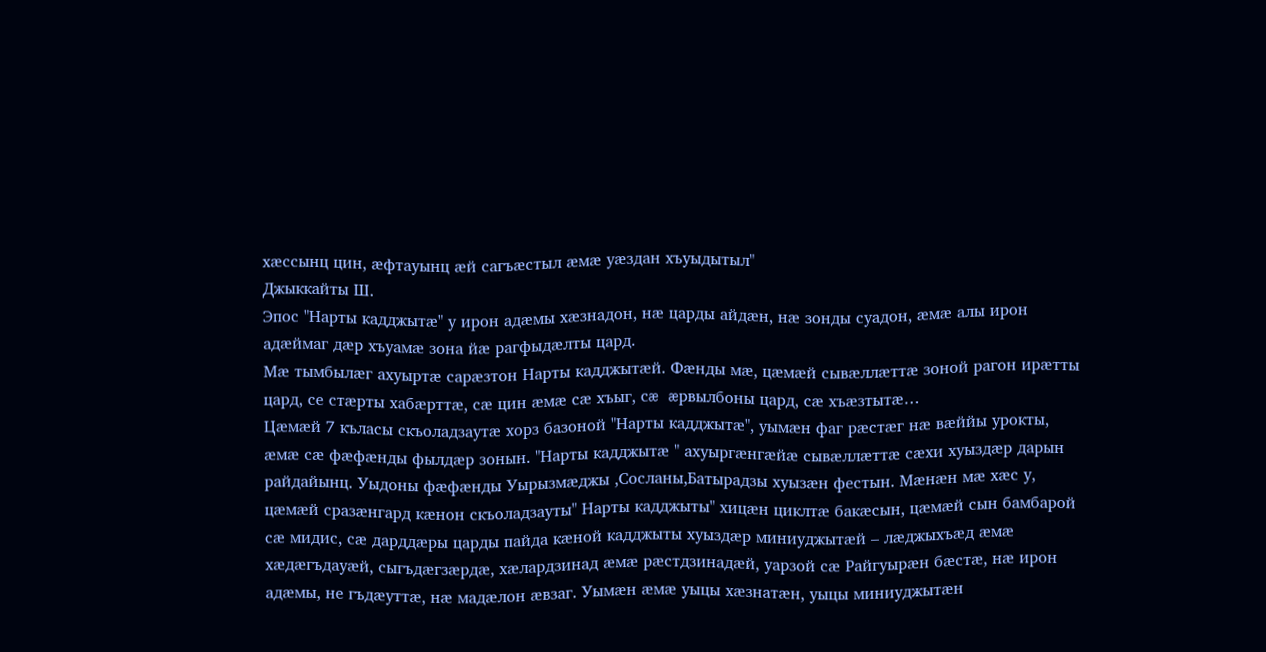хæссынц цин, æфтауынц æй сагъæстыл æмæ уæздан хъуыдытыл"
Джыккайты Ш.
Эпос "Нарты кадджытæ" у ирон адæмы хæзнадон, нæ царды айдæн, нæ зонды суадон, æмæ алы ирон адæймаг дæр хъуамæ зона йæ рагфыдæлты цард.
Мæ тымбылæг ахуыртæ сарæзтон Нарты кадджытæй. Фæнды мæ, цæмæй сывæллæттæ зоной рагон ирæтты цард, се стæрты хабæрттæ, сæ цин æмæ сæ хъыг, сæ æрвылбоны цард, сæ хъæзтытæ…
Цæмæй 7 къласы скъоладзаутæ хорз базоной "Нарты кадджытæ", уымæн фаг рæстæг нæ вæййы урокты, æмæ сæ фæфæнды фылдæр зонын. "Нарты кадджытæ " ахуыргæнгæйæ сывæллæттæ сæхи хуыздæр дарын райдайынц. Уыдоны фæфæнды Уырызмæджы ,Сосланы,Батырадзы хуызæн фестын. Мæнæн мæ хæс у, цæмæй сразæнгард кæнон скъоладзауты" Нарты кадджыты" хицæн циклтæ бакæсын, цæмæй сын бамбарой сæ мидис, сæ дарддæры царды пайда кæной кадджыты хуыздæр миниуджытæй – лæджыхъæд æмæ хæдæгъдауæй, сыгъдæгзæрдæ, хæлардзинад æмæ рæстдзинадæй, уарзой сæ Райгуырæн бæстæ, нæ ирон адæмы, не гъдæуттæ, нæ мадæлон æвзаг. Уымæн æмæ уыцы хæзнатæн, уыцы миниуджытæн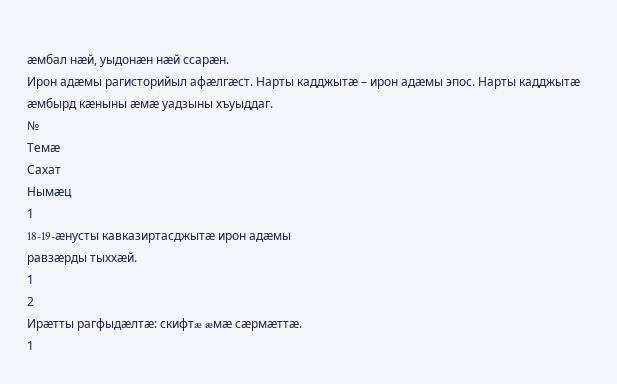æмбал нæй, уыдонæн нæй ссарæн.
Ирон адæмы рагисторийыл афæлгæст. Нарты кадджытæ – ирон адæмы эпос. Нарты кадджытæ æмбырд кæныны æмæ уадзыны хъуыддаг.
№
Темæ
Сахат
Нымæц
1
18-19-æнусты кавказиртасджытæ ирон адæмы
равзæрды тыххæй.
1
2
Ирæтты рагфыдæлтæ: скифтæ æмæ сæрмæттæ.
1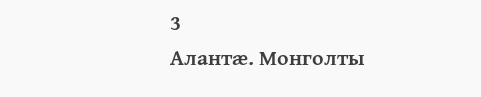3
Алантæ. Монголты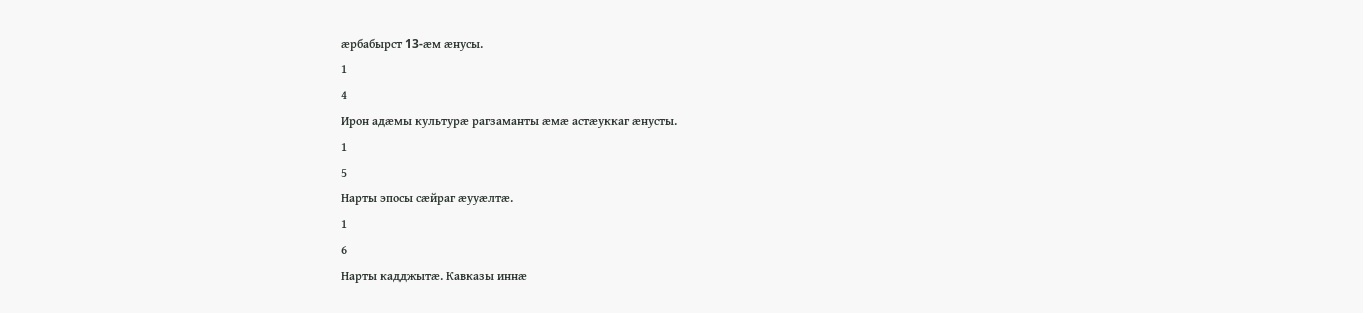æрбабырст 13-æм æнусы.
1
4
Ирон адæмы культурæ рагзаманты æмæ астæуккаг æнусты.
1
5
Нарты эпосы сæйраг æууæлтæ.
1
6
Нарты кадджытæ. Кавказы иннæ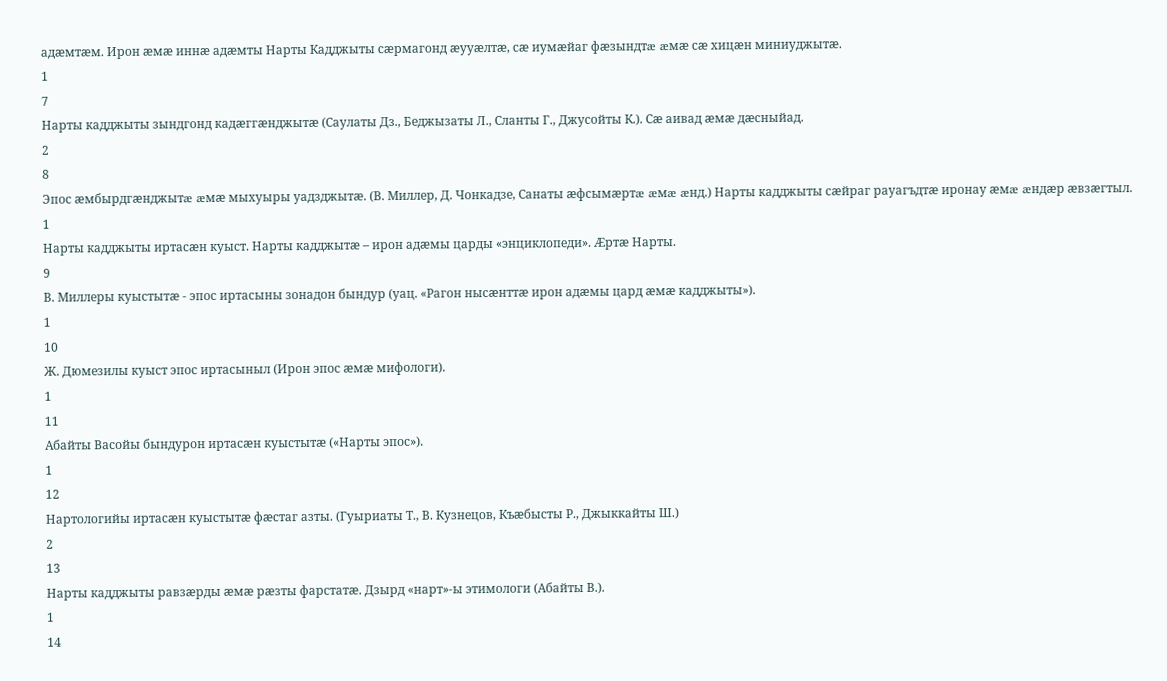адæмтæм. Ирон æмæ иннæ адæмты Нарты Кадджыты сæрмагонд æууæлтæ, сæ иумæйаг фæзындтæ æмæ сæ хицæн миниуджытæ.
1
7
Нарты кадджыты зындгонд кадæггæнджытæ (Саулаты Дз., Беджызаты Л., Сланты Г., Джусойты К.). Сæ аивад æмæ дæсныйад.
2
8
Эпос æмбырдгæнджытæ æмæ мыхуыры уадзджытæ. (В. Миллер, Д. Чонкадзе, Санаты æфсымæртæ æмæ æнд.) Нарты кадджыты сæйраг рауагъдтæ иронау æмæ æндæр æвзæгтыл.
1
Нарты кадджыты иртасæн куыст. Нарты кадджытæ – ирон адæмы царды «энциклопеди». Æртæ Нарты.
9
В. Миллеры куыстытæ - эпос иртасыны зонадон бындур (уац. «Рагон нысæнттæ ирон адæмы цард æмæ кадджыты»).
1
10
Ж. Дюмезилы куыст эпос иртасыныл (Ирон эпос æмæ мифологи).
1
11
Абайты Васойы бындурон иртасæн куыстытæ («Нарты эпос»).
1
12
Нартологийы иртасæн куыстытæ фæстаг азты. (Гуыриаты Т., В. Кузнецов, Къæбысты Р., Джыккайты Ш.)
2
13
Нарты кадджыты равзæрды æмæ рæзты фарстатæ. Дзырд «нарт»-ы этимологи (Абайты В.).
1
14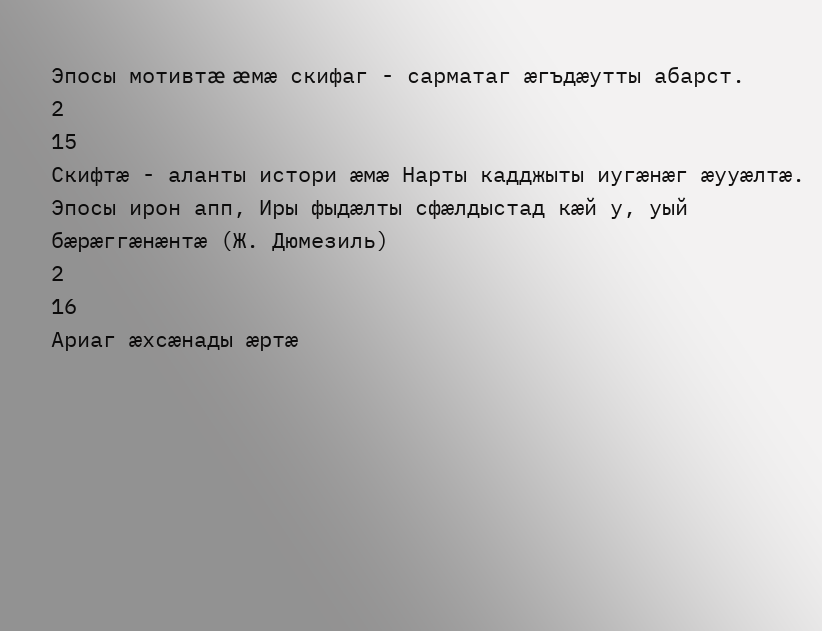Эпосы мотивтæ æмæ скифаг - сарматаг æгъдæутты абарст.
2
15
Скифтæ - аланты истори æмæ Нарты кадджыты иугæнæг æууæлтæ. Эпосы ирон апп, Иры фыдæлты сфæлдыстад кæй у, уый бæрæггæнæнтæ (Ж. Дюмезиль)
2
16
Ариаг æхсæнады æртæ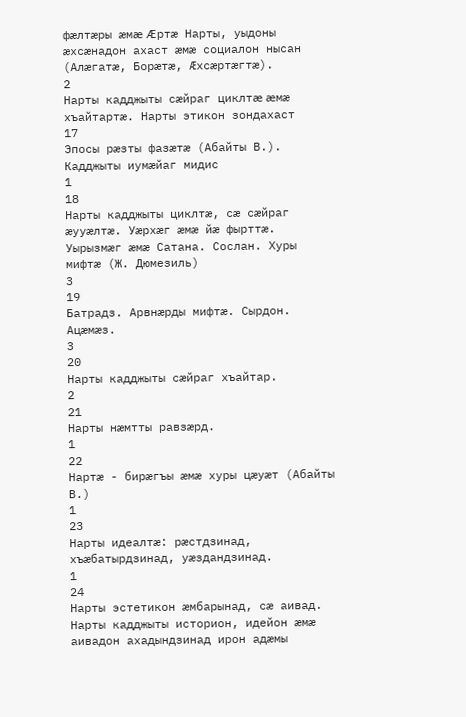фæлтæры æмæ Æртæ Нарты, уыдоны æхсæнадон ахаст æмæ социалон нысан (Алæгатæ, Борæтæ, Æхсæртæгтæ).
2
Нарты кадджыты сæйраг циклтæ æмæ хъайтартæ. Нарты этикон зондахаст
17
Эпосы рæзты фазæтæ (Абайты В.). Кадджыты иумæйаг мидис
1
18
Нарты кадджыты циклтæ, сæ сæйраг æууæлтæ. Уæрхæг æмæ йæ фырттæ. Уырызмæг æмæ Сатана. Сослан. Хуры мифтæ (Ж. Дюмезиль)
3
19
Батрадз. Арвнæрды мифтæ. Сырдон. Ацæмæз.
3
20
Нарты кадджыты сæйраг хъайтар.
2
21
Нарты нæмтты равзæрд.
1
22
Нартæ - бирæгъы æмæ хуры цæуæт (Абайты В.)
1
23
Нарты идеалтæ: рæстдзинад, хъæбатырдзинад, уæздандзинад.
1
24
Нарты эстетикон æмбарынад, сæ аивад. Нарты кадджыты историон, идейон æмæ аивадон ахадындзинад ирон адæмы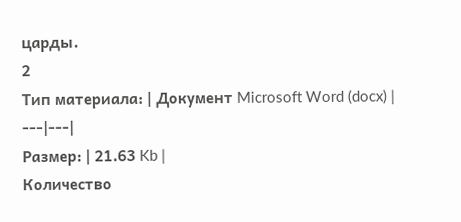царды.
2
Тип материала: | Документ Microsoft Word (docx) |
---|---|
Размер: | 21.63 Kb |
Количество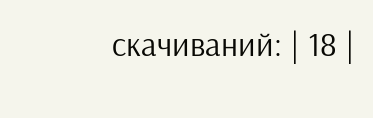скачиваний: | 18 |